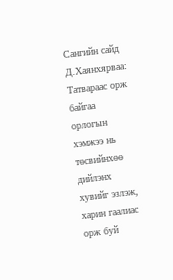Сангийн сайд Д.Хаянхярваа: Татвараас орж байгаа орлогын хэмжээ нь төсвийнхөө дийлэнх хувийг эзлэж, харин гаалиас орж буй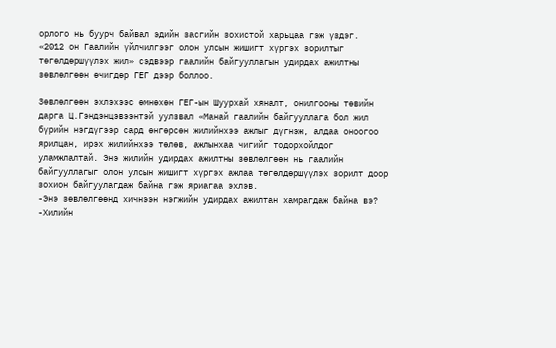орлого нь буурч байвал эдийн засгийн зохистой харьцаа гэж үздэг.
«2012 он Гаалийн үйлчилгээг олон улсын жишигт хүргэх зорилтыг төгөлдөршүүлэх жил» сэдвээр гаалийн байгууллагын удирдах ажилтны зөвлөлгөөн өчигдөр ГЕГ дээр боллоо.

Зөвлөлгөөн эхлэхээс өмнөхөн ГЕГ-ын Шуурхай хяналт, онилгооны төвийн дарга Ц.Гэндэнцэвээнтэй уулзвал «Манай гаалийн байгууллага бол жил бүрийн нэгдүгээр сард өнгөрсөн жилийнхээ ажлыг дүгнэж, алдаа оноогоо ярилцан, ирэх жилийнхээ төлөв, ажлынхаа чигийг тодорхойлдог уламжлалтай. Энэ жилийн удирдах ажилтны зөвлөлгөөн нь гаалийн байгууллагыг олон улсын жишигт хүргэх ажлаа төгөлдөршүүлэх зорилт доор зохион байгуулагдаж байна гэж яриагаа эхлэв.
-Энэ зөвлөлгөөнд хичнээн нэгжийн удирдах ажилтан хамрагдаж байна вэ?
-Хилийн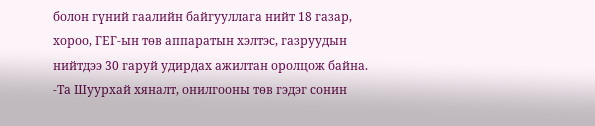болон гүний гаалийн байгууллага нийт 18 газар, хороо, ГЕГ-ын төв аппаратын хэлтэс, газруудын нийтдээ 30 гаруй удирдах ажилтан оролцож байна.
-Та Шуурхай хяналт, онилгооны төв гэдэг сонин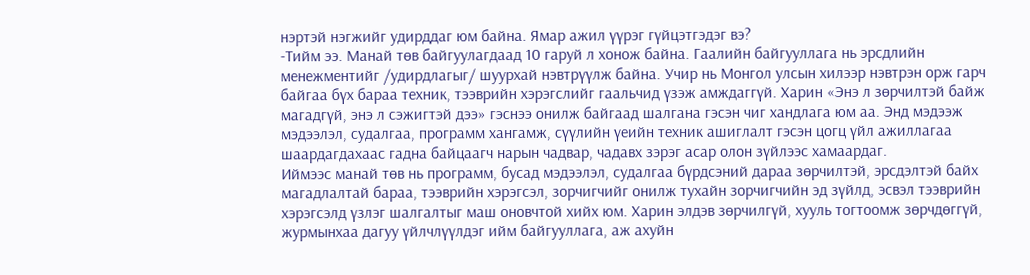нэртэй нэгжийг удирддаг юм байна. Ямар ажил үүрэг гүйцэтгэдэг вэ?
-Тийм ээ. Манай төв байгуулагдаад 10 гаруй л хонож байна. Гаалийн байгууллага нь эрсдлийн менежментийг /удирдлагыг/ шуурхай нэвтрүүлж байна. Учир нь Монгол улсын хилээр нэвтрэн орж гарч байгаа бүх бараа техник, тээврийн хэрэгслийг гаальчид үзэж амждаггүй. Харин «Энэ л зөрчилтэй байж магадгүй, энэ л сэжигтэй дээ» гэснээ онилж байгаад шалгана гэсэн чиг хандлага юм аа. Энд мэдээж мэдээлэл, судалгаа, программ хангамж, сүүлийн үеийн техник ашиглалт гэсэн цогц үйл ажиллагаа шаардагдахаас гадна байцаагч нарын чадвар, чадавх зэрэг асар олон зүйлээс хамаардаг.
Иймээс манай төв нь программ, бусад мэдээлэл, судалгаа бүрдсэний дараа зөрчилтэй, эрсдэлтэй байх магадлалтай бараа, тээврийн хэрэгсэл, зорчигчийг онилж тухайн зорчигчийн эд зүйлд, эсвэл тээврийн хэрэгсэлд үзлэг шалгалтыг маш оновчтой хийх юм. Харин элдэв зөрчилгүй, хууль тогтоомж зөрчдөггүй, журмынхаа дагуу үйлчлүүлдэг ийм байгууллага, аж ахуйн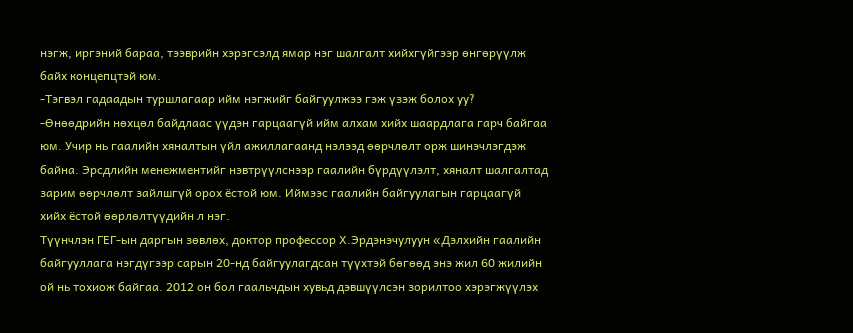нэгж, иргэний бараа, тээврийн хэрэгсэлд ямар нэг шалгалт хийхгүйгээр өнгөрүүлж байх концепцтэй юм.
-Тэгвэл гадаадын туршлагаар ийм нэгжийг байгуулжээ гэж үзэж болох уу?
-Өнөөдрийн нөхцөл байдлаас үүдэн гарцаагүй ийм алхам хийх шаардлага гарч байгаа юм. Учир нь гаалийн хяналтын үйл ажиллагаанд нэлээд өөрчлөлт орж шинэчлэгдэж байна. Эрсдлийн менежментийг нэвтрүүлснээр гаалийн бүрдүүлэлт, хяналт шалгалтад зарим өөрчлөлт зайлшгүй орох ёстой юм. Иймээс гаалийн байгуулагын гарцаагүй хийх ёстой өөрлөлтүүдийн л нэг.
Түүнчлэн ГЕГ-ын даргын зөвлөх, доктор профессор Х.Эрдэнэчулуун «Дэлхийн гаалийн байгууллага нэгдүгээр сарын 20-нд байгуулагдсан түүхтэй бөгөөд энэ жил 60 жилийн ой нь тохиож байгаа. 2012 он бол гаальчдын хувьд дэвшүүлсэн зорилтоо хэрэгжүүлэх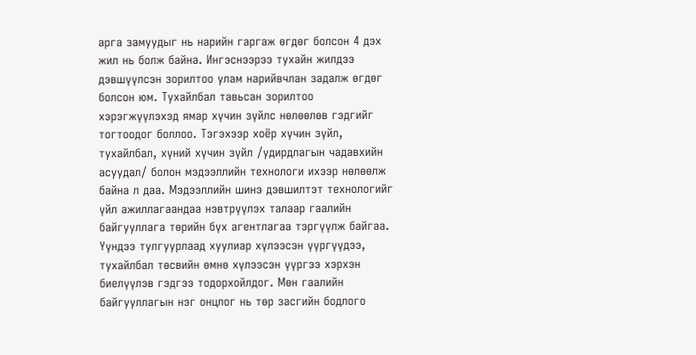арга замуудыг нь нарийн гаргаж өгдөг болсон 4 дэх жил нь болж байна. Ингэснээрээ тухайн жилдээ дэвшүүлсэн зорилтоо улам нарийвчлан задалж өгдөг болсон юм. Тухайлбал тавьсан зорилтоо хэрэгжүүлэхэд ямар хүчин зүйлс нөлөөлөв гэдгийг тогтоодог боллоо. Тэгэхээр хоёр хүчин зүйл, тухайлбал, хүний хүчин зүйл /удирдлагын чадавхийн асуудал/ болон мэдээллийн технологи ихээр нөлөөлж байна л даа. Мэдээллийн шинэ дэвшилтэт технологийг үйл ажиллагаандаа нэвтрүүлэх талаар гаалийн байгууллага төрийн бүх агентлагаа тэргүүлж байгаа.
Үүндээ тулгуурлаад хуулиар хүлээсэн үүргүүдээ, тухайлбал төсвийн өмнө хүлээсэн үүргээ хэрхэн биелүүлэв гэдгээ тодорхойлдог. Мөн гаалийн байгууллагын нэг онцлог нь төр засгийн бодлого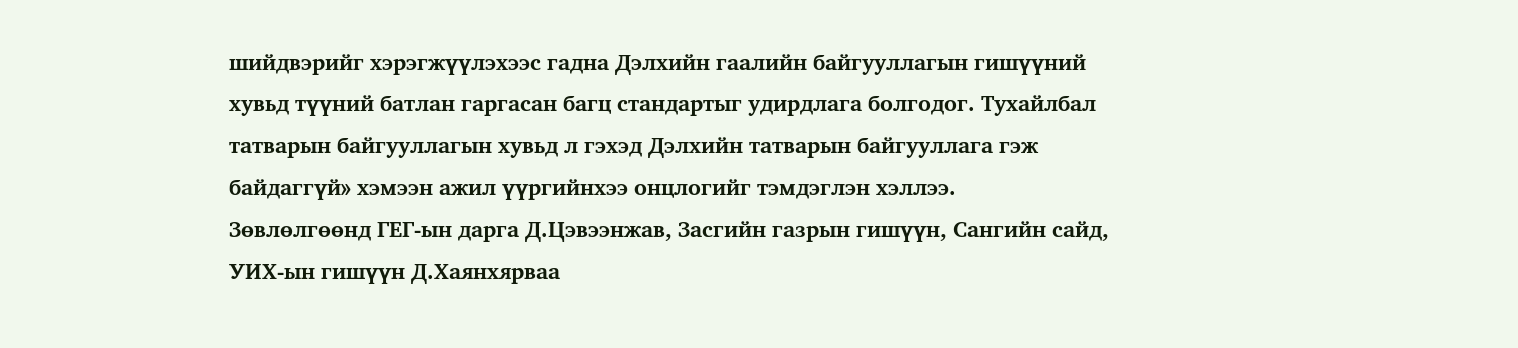шийдвэрийг хэрэгжүүлэхээс гадна Дэлхийн гаалийн байгууллагын гишүүний хувьд түүний батлан гаргасан багц стандартыг удирдлага болгодог. Тухайлбал татварын байгууллагын хувьд л гэхэд Дэлхийн татварын байгууллага гэж байдаггүй» хэмээн ажил үүргийнхээ онцлогийг тэмдэглэн хэллээ.
Зөвлөлгөөнд ГЕГ-ын дарга Д.Цэвээнжав, Засгийн газрын гишүүн, Сангийн сайд, УИХ-ын гишүүн Д.Хаянхярваа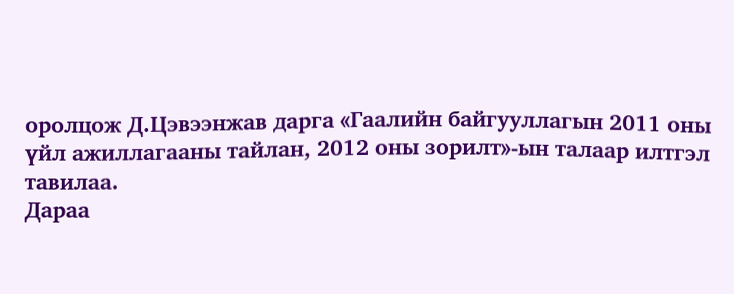оролцож Д.Цэвээнжав дарга «Гаалийн байгууллагын 2011 оны үйл ажиллагааны тайлан, 2012 оны зорилт»-ын талаар илтгэл тавилаа.
Дараа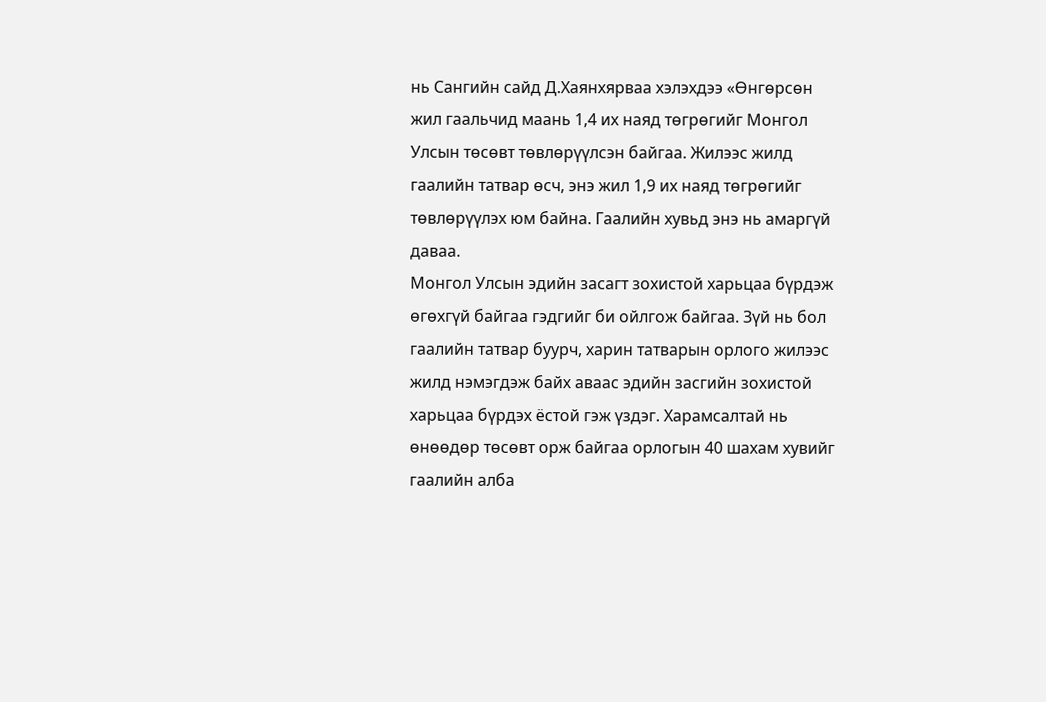нь Сангийн сайд Д.Хаянхярваа хэлэхдээ «Өнгөрсөн жил гаальчид маань 1,4 их наяд төгрөгийг Монгол Улсын төсөвт төвлөрүүлсэн байгаа. Жилээс жилд гаалийн татвар өсч, энэ жил 1,9 их наяд төгрөгийг төвлөрүүлэх юм байна. Гаалийн хувьд энэ нь амаргүй даваа.
Монгол Улсын эдийн засагт зохистой харьцаа бүрдэж өгөхгүй байгаа гэдгийг би ойлгож байгаа. Зүй нь бол гаалийн татвар буурч, харин татварын орлого жилээс жилд нэмэгдэж байх аваас эдийн засгийн зохистой харьцаа бүрдэх ёстой гэж үздэг. Харамсалтай нь өнөөдөр төсөвт орж байгаа орлогын 40 шахам хувийг гаалийн алба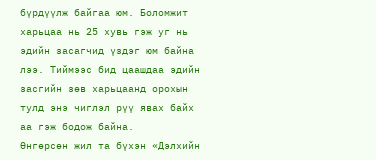бүрдүүлж байгаа юм. Боломжит харьцаа нь 25 хувь гэж уг нь эдийн засагчид үздэг юм байна лээ. Тиймээс бид цаашдаа эдийн засгийн зөв харьцаанд орохын тулд энэ чиглэл рүү явах байх аа гэж бодож байна.
Өнгөрсөн жил та бүхэн «Дэлхийн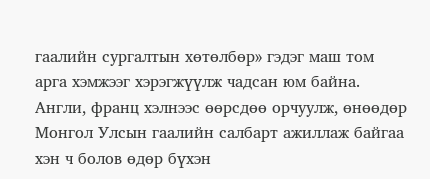гаалийн сургалтын хөтөлбөр» гэдэг маш том арга хэмжээг хэрэгжүүлж чадсан юм байна. Англи, франц хэлнээс өөрсдөө орчуулж, өнөөдөр Монгол Улсын гаалийн салбарт ажиллаж байгаа хэн ч болов өдөр бүхэн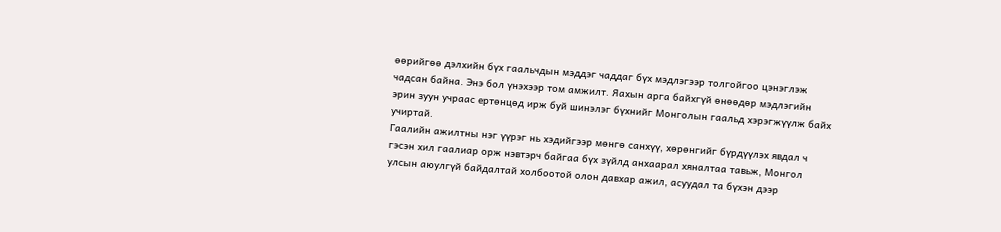өөрийгөө дэлхийн бүх гаальчдын мэддэг чаддаг бүх мэдлэгээр толгойгоо цэнэглэж чадсан байна. Энэ бол үнэхээр том амжилт. Яахын арга байхгүй өнөөдөр мэдлэгийн эрин зуун учраас ертөнцөд ирж буй шинэлэг бүхнийг Монголын гаальд хэрэгжүүлж байх учиртай.
Гаалийн ажилтны нэг үүрэг нь хэдийгээр мөнгө санхүү, хөрөнгийг бүрдүүлэх явдал ч гэсэн хил гаалиар орж нэвтэрч байгаа бүх зүйлд анхаарал хяналтаа тавьж, Монгол улсын аюулгүй байдалтай холбоотой олон давхар ажил, асуудал та бүхэн дээр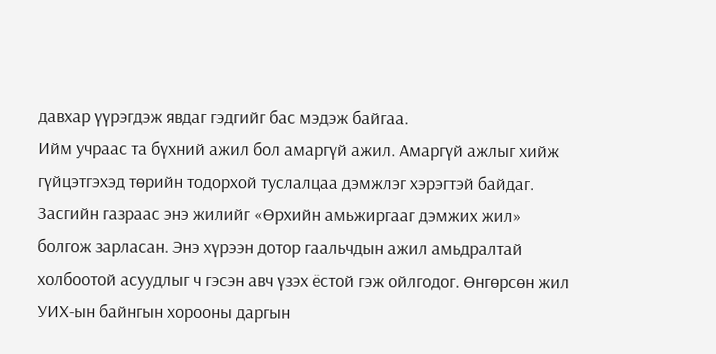давхар үүрэгдэж явдаг гэдгийг бас мэдэж байгаа.
Ийм учраас та бүхний ажил бол амаргүй ажил. Амаргүй ажлыг хийж гүйцэтгэхэд төрийн тодорхой туслалцаа дэмжлэг хэрэгтэй байдаг. Засгийн газраас энэ жилийг «Өрхийн амьжиргааг дэмжих жил» болгож зарласан. Энэ хүрээн дотор гаальчдын ажил амьдралтай холбоотой асуудлыг ч гэсэн авч үзэх ёстой гэж ойлгодог. Өнгөрсөн жил УИХ-ын байнгын хорооны даргын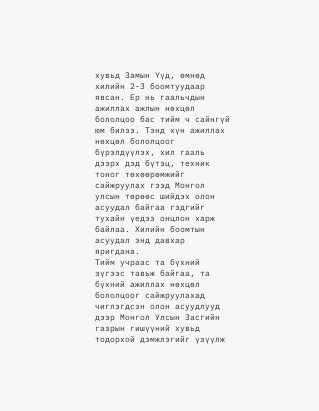хувьд Замын Үүд, өмнөд хилийн 2-3 боомтуудаар явсан. Ер нь гаальчдын ажиллах ажлын нөхцөл бололцоо бас тийм ч сайнгүй юм билээ. Тэнд хүн ажиллах нөхцөл бололцоог бүрэлдүүлэх, хил гааль дээрх дэд бүтэц, техник тоног төхөөрөмжийг сайжруулах гээд Монгол улсын төрөөс шийдэх олон асуудал байгаа гэдгийг тухайн үедээ онцлон харж байлаа. Хилийн боомтын асуудал энд давхар яригдана.
Тийм учраас та бүхний зүгээс тавьж байгаа, та бүхний ажиллах нөхцөл бололцоог сайжруулахад чиглэгдсэн олон асуудлууд дээр Монгол Улсын Засгийн газрын гишүүний хувьд тодорхой дэмжлэгийг үзүүлж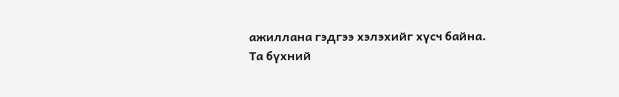ажиллана гэдгээ хэлэхийг хүсч байна.
Та бүхний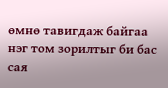өмнө тавигдаж байгаа нэг том зорилтыг би бас сая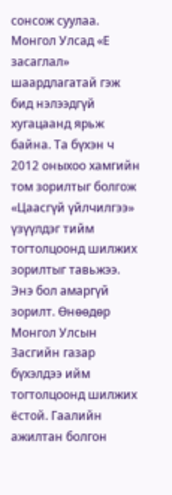сонсож суулаа. Монгол Улсад «Е засаглал» шаардлагатай гэж бид нэлээдгүй хугацаанд ярьж байна. Та бүхэн ч 2012 оныхоо хамгийн том зорилтыг болгож «Цаасгүй үйлчилгээ» үзүүлдэг тийм тогтолцоонд шилжих зорилтыг тавьжээ.
Энэ бол амаргүй зорилт. Өнөөдөр Монгол Улсын Засгийн газар бүхэлдээ ийм тогтолцоонд шилжих ёстой. Гаалийн ажилтан болгон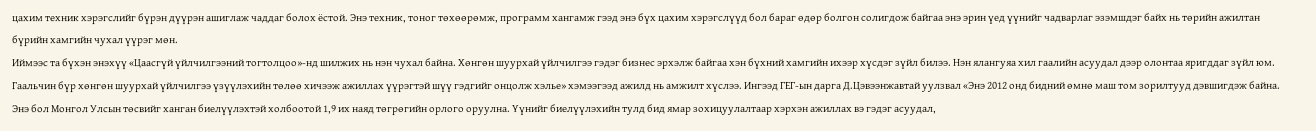цахим техник хэрэгслийг бүрэн дүүрэн ашиглаж чаддаг болох ёстой. Энэ техник, тоног төхөөрөмж, программ хангамж гээд энэ бүх цахим хэрэгслүүд бол бараг өдөр болгон солигдож байгаа энэ эрин үед үүнийг чадварлаг эзэмшдэг байх нь төрийн ажилтан бүрийн хамгийн чухал үүрэг мөн.
Иймээс та бүхэн энэхүү «Цаасгүй үйлчилгээний тогтолцоо»-нд шилжих нь нэн чухал байна. Хөнгөн шуурхай үйлчилгээ гэдэг бизнес эрхэлж байгаа хэн бүхний хамгийн ихээр хүсдэг зүйл билээ. Нэн ялангуяа хил гаалийн асуудал дээр олонтаа яригддаг зүйл юм. Гаальчин бүр хөнгөн шуурхай үйлчилгээ үзүүлэхийн төлөө хичээж ажиллах үүрэгтэй шүү гэдгийг онцолж хэлье» хэмээгээд ажилд нь амжилт хүслээ. Ингээд ГЕГ-ын дарга Д.Цэвээнжавтай уулзвал «Энэ 2012 онд бидний өмнө маш том зорилтууд дэвшигдэж байна. Энэ бол Монгол Улсын төсвийг ханган биелүүлэхтэй холбоотой 1,9 их наяд төгрөгийн орлого оруулна. Үүнийг биелүүлэхийн тулд бид ямар зохицуулалтаар хэрхэн ажиллах вэ гэдэг асуудал,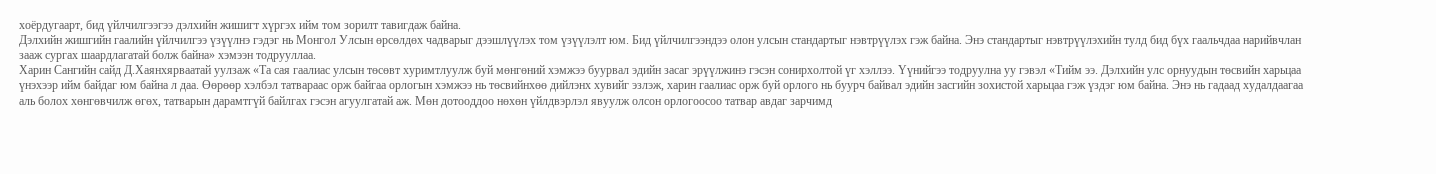хоёрдугаарт, бид үйлчилгээгээ дэлхийн жишигт хүргэх ийм том зорилт тавигдаж байна.
Дэлхийн жишгийн гаалийн үйлчилгээ үзүүлнэ гэдэг нь Монгол Улсын өрсөлдөх чадварыг дээшлүүлэх том үзүүлэлт юм. Бид үйлчилгээндээ олон улсын стандартыг нэвтрүүлэх гэж байна. Энэ стандартыг нэвтрүүлэхийн тулд бид бүх гаальчдаа нарийвчлан зааж сургах шаардлагатай болж байна» хэмээн тодрууллаа.
Харин Сангийн сайд Д.Хаянхярваатай уулзаж «Та сая гаалиас улсын төсөвт хуримтлуулж буй мөнгөний хэмжээ буурвал эдийн засаг эрүүлжинэ гэсэн сонирхолтой үг хэллээ. Үүнийгээ тодруулна уу гэвэл «Тийм ээ. Дэлхийн улс орнуудын төсвийн харьцаа үнэхээр ийм байдаг юм байна л даа. Өөрөөр хэлбэл татвараас орж байгаа орлогын хэмжээ нь төсвийнхөө дийлэнх хувийг эзлэж, харин гаалиас орж буй орлого нь буурч байвал эдийн засгийн зохистой харьцаа гэж үздэг юм байна. Энэ нь гадаад худалдаагаа аль болох хөнгөвчилж өгөх, татварын дарамтгүй байлгах гэсэн агуулгатай аж. Мөн дотооддоо нөхөн үйлдвэрлэл явуулж олсон орлогоосоо татвар авдаг зарчимд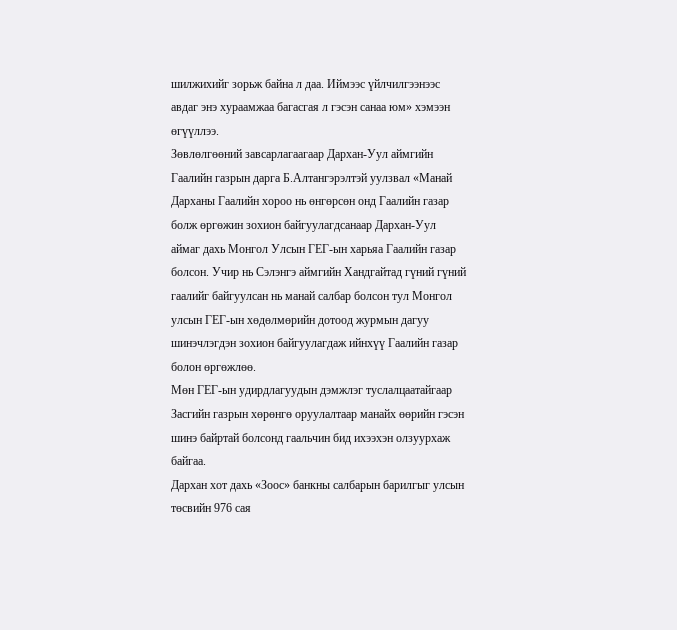шилжихийг зорьж байна л даа. Иймээс үйлчилгээнээс авдаг энэ хураамжаа багасгая л гэсэн санаа юм» хэмээн өгүүллээ.
Зөвлөлгөөний завсарлагаагаар Дархан-Уул аймгийн Гаалийн газрын дарга Б.Алтангэрэлтэй уулзвал «Манай Дарханы Гаалийн хороо нь өнгөрсөн онд Гаалийн газар болж өргөжин зохион байгуулагдсанаар Дархан-Уул аймаг дахь Монгол Улсын ГЕГ-ын харьяа Гаалийн газар болсон. Учир нь Сэлэнгэ аймгийн Хандгайтад гүний гүний гаалийг байгуулсан нь манай салбар болсон тул Монгол улсын ГЕГ-ын хөдөлмөрийн дотоод журмын дагуу шинэчлэгдэн зохион байгуулагдаж ийнхүү Гаалийн газар болон өргөжлөө.
Мөн ГЕГ-ын удирдлагуудын дэмжлэг туслалцаатайгаар Засгийн газрын хөрөнгө оруулалтаар манайх өөрийн гэсэн шинэ байртай болсонд гаальчин бид ихээхэн олзуурхаж байгаа.
Дархан хот дахь «Зоос» банкны салбарын барилгыг улсын төсвийн 976 сая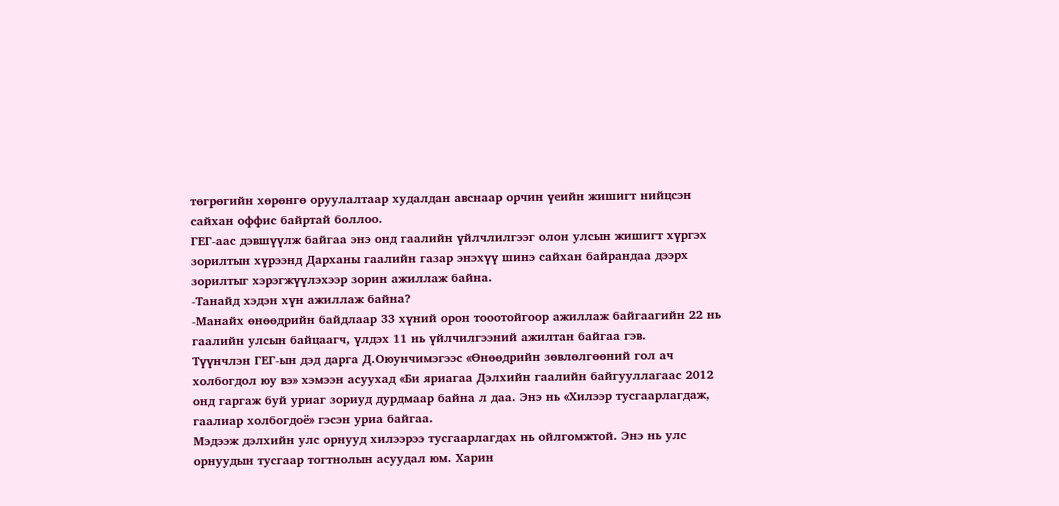төгрөгийн хөрөнгө оруулалтаар худалдан авснаар орчин үеийн жишигт нийцсэн сайхан оффис байртай боллоо.
ГЕГ-аас дэвшүүлж байгаа энэ онд гаалийн үйлчлилгээг олон улсын жишигт хүргэх зорилтын хүрээнд Дарханы гаалийн газар энэхүү шинэ сайхан байрандаа дээрх зорилтыг хэрэгжүүлэхээр зорин ажиллаж байна.
-Танайд хэдэн хүн ажиллаж байна?
-Манайх өнөөдрийн байдлаар 33 хүний орон тооотойгоор ажиллаж байгаагийн 22 нь гаалийн улсын байцаагч, үлдэх 11 нь үйлчилгээний ажилтан байгаа гэв.
Түүнчлэн ГЕГ-ын дэд дарга Д.Оюунчимэгээс «Өнөөдрийн зөвлөлгөөний гол ач холбогдол юу вэ» хэмээн асуухад «Би яриагаа Дэлхийн гаалийн байгууллагаас 2012 онд гаргаж буй уриаг зориуд дурдмаар байна л даа. Энэ нь «Хилээр тусгаарлагдаж, гаалиар холбогдоё» гэсэн уриа байгаа.
Мэдээж дэлхийн улс орнууд хилээрээ тусгаарлагдах нь ойлгомжтой. Энэ нь улс орнуудын тусгаар тогтнолын асуудал юм. Харин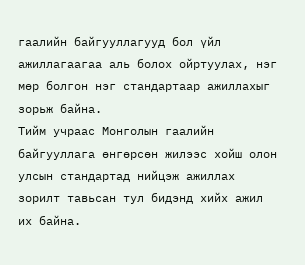гаалийн байгууллагууд бол үйл ажиллагаагаа аль болох ойртуулах, нэг мөр болгон нэг стандартаар ажиллахыг зорьж байна.
Тийм учраас Монголын гаалийн байгууллага өнгөрсөн жилээс хойш олон улсын стандартад нийцэж ажиллах зорилт тавьсан тул бидэнд хийх ажил их байна.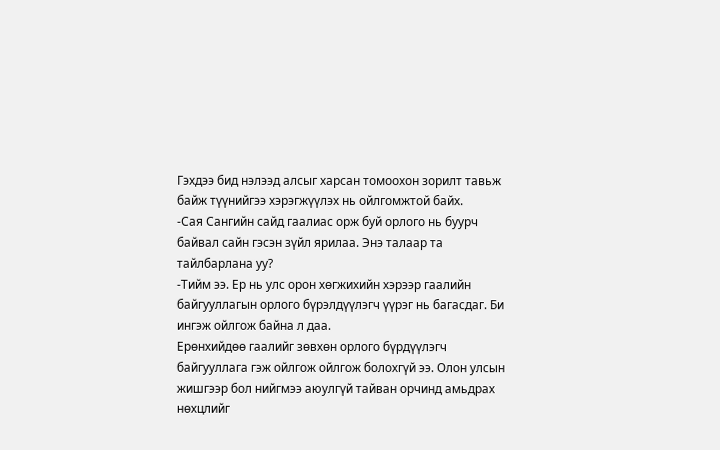Гэхдээ бид нэлээд алсыг харсан томоохон зорилт тавьж байж түүнийгээ хэрэгжүүлэх нь ойлгомжтой байх.
-Сая Сангийн сайд гаалиас орж буй орлого нь буурч байвал сайн гэсэн зүйл ярилаа. Энэ талаар та тайлбарлана уу?
-Тийм ээ. Ер нь улс орон хөгжихийн хэрээр гаалийн байгууллагын орлого бүрэлдүүлэгч үүрэг нь багасдаг. Би ингэж ойлгож байна л даа.
Ерөнхийдөө гаалийг зөвхөн орлого бүрдүүлэгч байгууллага гэж ойлгож ойлгож болохгүй ээ. Олон улсын жишгээр бол нийгмээ аюулгүй тайван орчинд амьдрах нөхцлийг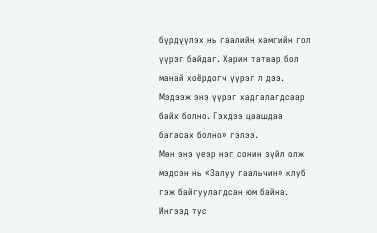бүрдүүлэх нь гаалийн хамгийн гол үүрэг байдаг. Харин татвар бол манай хоёрдогч үүрэг л дээ. Мэдээж энэ үүрэг хадгалагдсаар байх болно. Гэхдээ цаашдаа багасах болно» гэлээ.
Мөн энэ үеэр нэг сонин зүйл олж мэдсэн нь «Залуу гаальчин» клуб гэж байгуулагдсан юм байна. Ингээд тус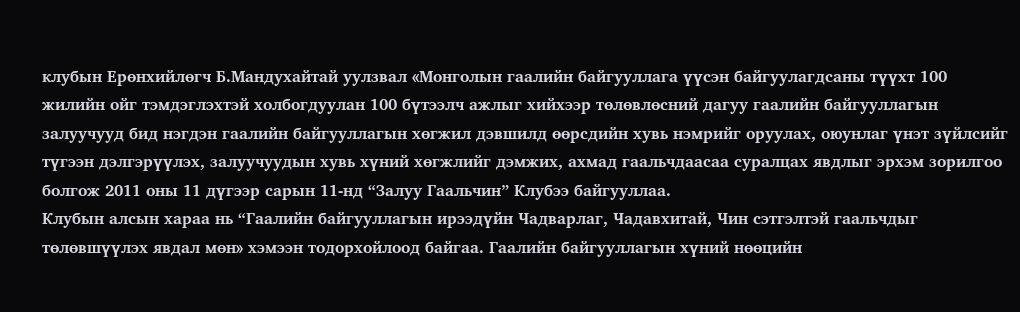клубын Ерөнхийлөгч Б.Мандухайтай уулзвал «Монголын гаалийн байгууллага үүсэн байгуулагдсаны түүхт 100 жилийн ойг тэмдэглэхтэй холбогдуулан 100 бүтээлч ажлыг хийхээр төлөвлөсний дагуу гаалийн байгууллагын залуучууд бид нэгдэн гаалийн байгууллагын хөгжил дэвшилд өөрсдийн хувь нэмрийг оруулах, оюунлаг үнэт зүйлсийг түгээн дэлгэрүүлэх, залуучуудын хувь хүний хөгжлийг дэмжих, ахмад гаальчдаасаа суралцах явдлыг эрхэм зорилгоо болгож 2011 оны 11 дүгээр сарын 11-нд “Залуу Гаальчин” Клубээ байгууллаа.
Клубын алсын хараа нь “Гаалийн байгууллагын ирээдүйн Чадварлаг, Чадавхитай, Чин сэтгэлтэй гаальчдыг төлөвшүүлэх явдал мөн» хэмээн тодорхойлоод байгаа. Гаалийн байгууллагын хүний нөөцийн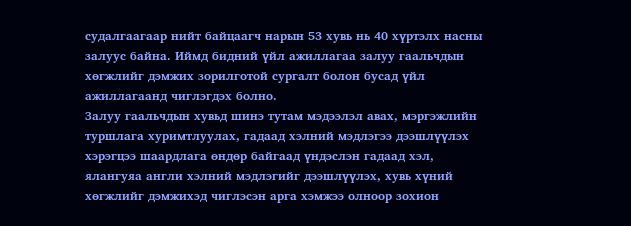судалгаагаар нийт байцаагч нарын 53 хувь нь 40 хүртэлх насны залуус байна. Иймд бидний үйл ажиллагаа залуу гаальчдын хөгжлийг дэмжих зорилготой сургалт болон бусад үйл ажиллагаанд чиглэгдэх болно.
Залуу гаальчдын хувьд шинэ тутам мэдээлэл авах, мэргэжлийн туршлага хуримтлуулах, гадаад хэлний мэдлэгээ дээшлүүлэх хэрэгцээ шаардлага өндөр байгаад үндэслэн гадаад хэл, ялангуяа англи хэлний мэдлэгийг дээшлүүлэх, хувь хүний хөгжлийг дэмжихэд чиглэсэн арга хэмжээ олноор зохион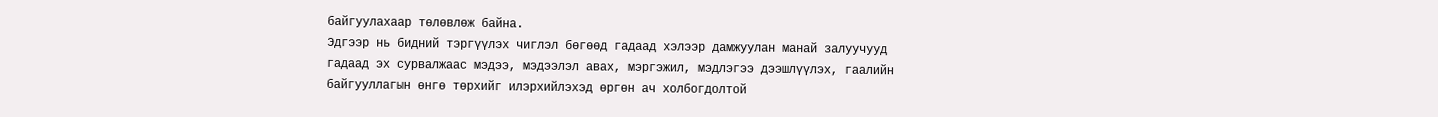байгуулахаар төлөвлөж байна.
Эдгээр нь бидний тэргүүлэх чиглэл бөгөөд гадаад хэлээр дамжуулан манай залуучууд гадаад эх сурвалжаас мэдээ, мэдээлэл авах, мэргэжил, мэдлэгээ дээшлүүлэх, гаалийн байгууллагын өнгө төрхийг илэрхийлэхэд өргөн ач холбогдолтой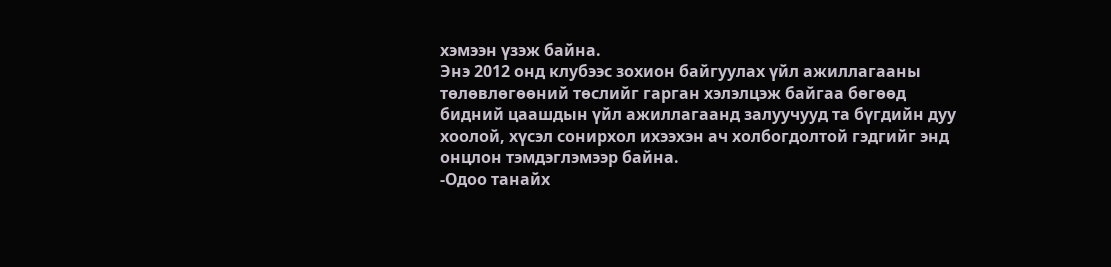хэмээн үзэж байна.
Энэ 2012 онд клубээс зохион байгуулах үйл ажиллагааны төлөвлөгөөний төслийг гарган хэлэлцэж байгаа бөгөөд бидний цаашдын үйл ажиллагаанд залуучууд та бүгдийн дуу хоолой, хүсэл сонирхол ихээхэн ач холбогдолтой гэдгийг энд онцлон тэмдэглэмээр байна.
-Одоо танайх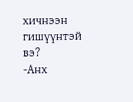хичнээн гишүүнтэй вэ?
-Анх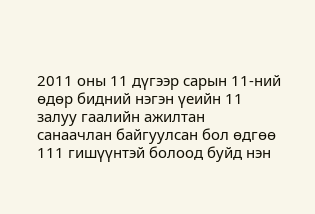2011 оны 11 дүгээр сарын 11-ний өдөр бидний нэгэн үеийн 11 залуу гаалийн ажилтан санаачлан байгуулсан бол өдгөө 111 гишүүнтэй болоод буйд нэн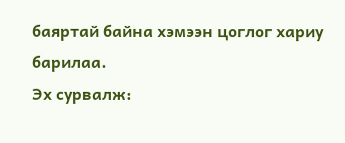баяртай байна хэмээн цоглог хариу барилаа.
Эх сурвалж: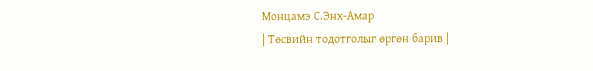Монцамэ С.Энх-Амар
| Төсвийн тодотголыг өргөн барив |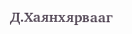Д.Хаянхярвааг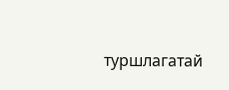туршлагатай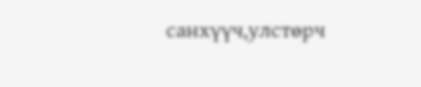санхүүч,улстөрч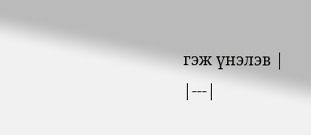гэж үнэлэв |
|---|